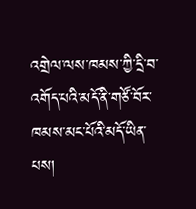འགྲེལ་ལས་ཁམས་ཀྱི་དྲི་བ་འགོད་པའི་མདོ་ནི་གཙོ་བོར་ཁམས་མང་པོའི་མདོ་ཡིན་པས།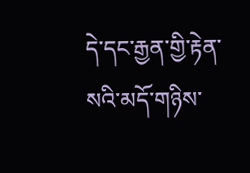དེ་དང་རྒྱན་གྱི་རྟེན་སའི་མདོ་གཉིས་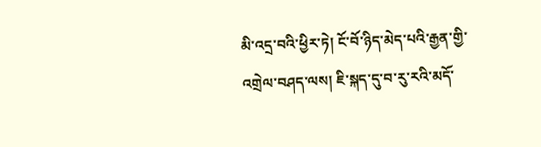མི་འདྲ་བའི་ཕྱིར་ཏེ། ངོ་བོ་ཉིད་མེད་པའི་རྒྱན་གྱི་འགྲེལ་བཤད་ལས། ཇི་སྐད་དུ་བ་རུ་རའི་མདོ་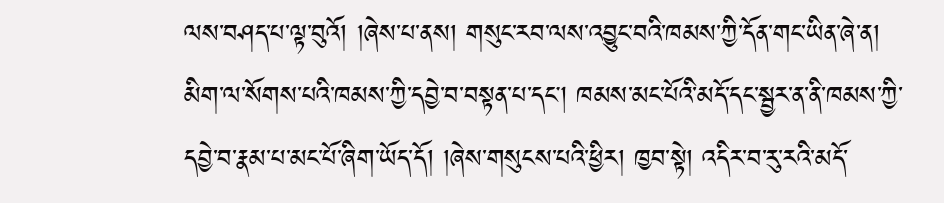ལས་བཤད་པ་ལྟ་བུའོ། །ཞེས་པ་ནས། གསུང་རབ་ལས་འབྱུང་བའི་ཁམས་ཀྱི་དོན་གང་ཡིན་ཞེ་ན། མིག་ལ་སོགས་པའི་ཁམས་ཀྱི་དབྱེ་བ་བསྟན་པ་དང། ཁམས་མང་པོའི་མདོ་དང་སྦྱར་ན་ནི་ཁམས་ཀྱི་དབྱེ་བ་རྣམ་པ་མང་པོ་ཞིག་ཡོད་དོ། །ཞེས་གསུངས་པའི་ཕྱིར། ཁྱབ་སྟེ། འདིར་བ་རུ་རའི་མདོ་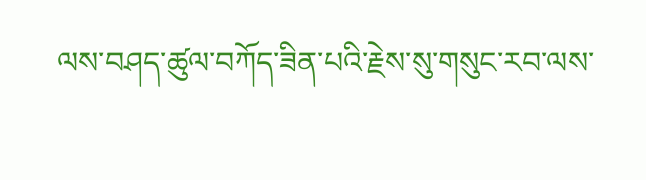ལས་བཤད་ཚུལ་བཀོད་ཟིན་པའི་རྗེས་སུ་གསུང་རབ་ལས་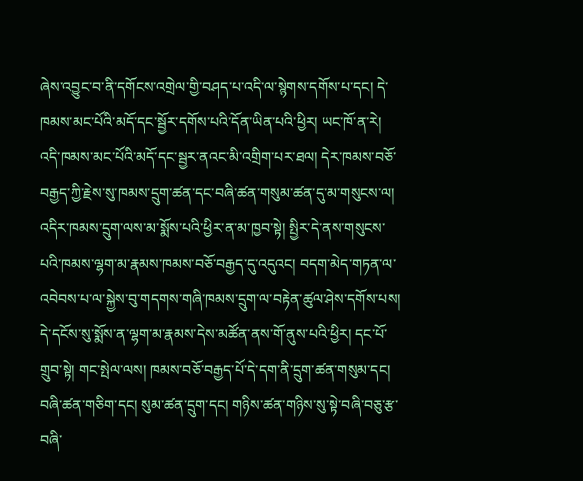ཞེས་འབྱུང་བ་ནི་དགོངས་འགྲེལ་གྱི་བཤད་པ་འདི་ལ་སྙེགས་དགོས་པ་དང། དེ་ཁམས་མང་པོའི་མདོ་དང་སྦྱོར་དགོས་པའི་དོན་ཡིན་པའི་ཕྱིར། ཡང་ཁོ་ན་རེ། འདི་ཁམས་མང་པོའི་མདོ་དང་སྦྱར་ནའང་མི་འགྲིག་པར་ཐལ། དེར་ཁམས་བཅོ་བརྒྱད་ཀྱི་རྗེས་སུ་ཁམས་དྲུག་ཚན་དང་བཞི་ཚན་གསུམ་ཚན་དུ་མ་གསུངས་ལ། འདིར་ཁམས་དྲུག་ལས་མ་སྨོས་པའི་ཕྱིར་ན་མ་ཁྱབ་སྟེ། སྤྱིར་དེ་ནས་གསུངས་པའི་ཁམས་ལྷག་མ་རྣམས་ཁམས་བཅོ་བརྒྱད་དུ་འདུའང། བདག་མེད་གཏན་ལ་འབེབས་པ་ལ་སྐྱེས་བུ་གདགས་གཞི་ཁམས་དྲུག་ལ་བརྟེན་ཚུལ་ཤེས་དགོས་པས། དེ་དངོས་སུ་སྨོས་ན་ལྷག་མ་རྣམས་དེས་མཚོན་ནས་གོ་ནུས་པའི་ཕྱིར། དང་པོ་གྲུབ་སྟེ། གང་སྤེལ་ལས། ཁམས་བཅོ་བརྒྱད་པོ་དེ་དག་ནི་དྲུག་ཚན་གསུམ་དང། བཞི་ཚན་གཅིག་དང། སུམ་ཚན་དྲུག་དང། གཉིས་ཚན་གཉིས་སུ་སྟེ་བཞི་བཅུ་རྩ་བཞི་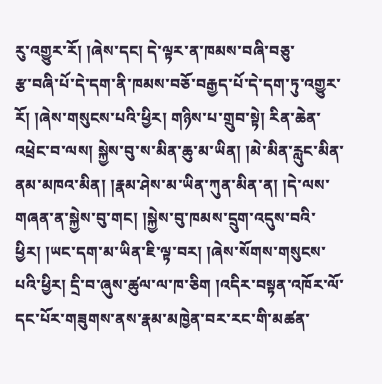རུ་འགྱུར་རོ། །ཞེས་དང། དེ་ལྟར་ན་ཁམས་བཞི་བཅུ་
རྩ་བཞི་པོ་དེ་དག་ནི་ཁམས་བཅོ་བརྒྱད་པོ་དེ་དག་ཏུ་འགྱུར་རོ། །ཞེས་གསུངས་པའི་ཕྱིར། གཉིས་པ་གྲུབ་སྟེ། རིན་ཆེན་འཕྲེང་བ་ལས། སྐྱེས་བུ་ས་མིན་ཆུ་མ་ཡིན། །མེ་མིན་རླུང་མིན་ནམ་མཁའ་མིན། །རྣམ་ཤེས་མ་ཡིན་ཀུན་མིན་ན། །དེ་ལས་གཞན་ན་སྐྱེས་བུ་གང། །སྐྱེས་བུ་ཁམས་དྲུག་འདུས་བའི་ཕྱིར། །ཡང་དག་མ་ཡིན་ཇི་ལྟ་བར། །ཞེས་སོགས་གསུངས་པའི་ཕྱིར། དྲི་བ་ཞུས་ཚུལ་ལ་ཁ་ཅིག །འདིར་བསྟན་འཁོར་ལོ་དང་པོར་གཟུགས་ནས་རྣམ་མཁྱེན་བར་རང་གི་མཚན་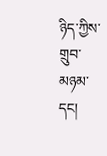ཉིད་ཀྱིས་གྲུབ་མཉམ་དང།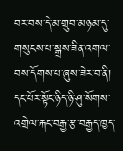བར་བས་དེ་མ་གྲུབ་མཉམ་དུ་གསུངས་པ་སྒྲས་ཟིན་འགལ་བས་དོགས་པ་ཞུས་ཟེར་བ་ནི། དང་པོར་སྟོང་ཉིད་ཉི་ཤུ་སོགས་འགྲེལ་རྐང་བརྒྱ་རྩ་བརྒྱད་ཁྱད་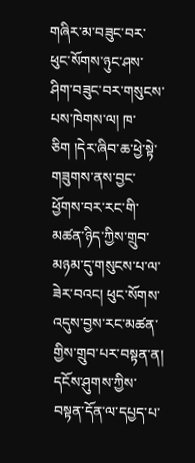གཞིར་མ་བཟུང་བར་ཕུང་སོགས་ཉུང་ཤས་ཤིག་བཟུང་བར་གསུངས་པས་ཁེགས་ལ། ཁ་ཅིག །དེར་ཞིབ་ཆ་ཕྱེ་སྟེ་གཟུགས་ནས་བྱང་ཕྱོགས་བར་རང་གི་མཚན་ཉིད་ཀྱིས་གྲུབ་མཉམ་དུ་གསུངས་པ་ལ་ཟེར་བའང། ཕུང་སོགས་འདུས་བྱས་རང་མཚན་གྱིས་གྲུབ་པར་བསྟན་ན། དངོས་ཤུགས་ཀྱིས་བསྟན་དོན་ལ་དཔྱད་པ་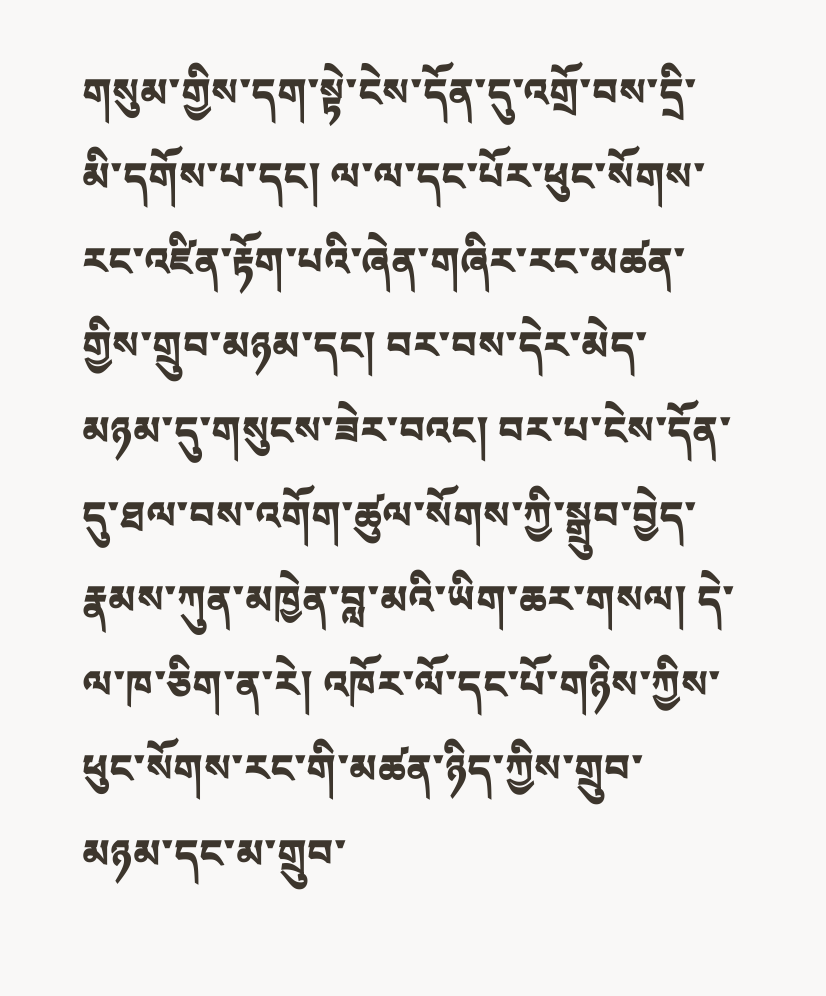གསུམ་གྱིས་དག་སྟེ་ངེས་དོན་དུ་འགྲོ་བས་དྲི་མི་དགོས་པ་དང། ལ་ལ་དང་པོར་ཕུང་སོགས་རང་འཛིན་རྟོག་པའི་ཞེན་གཞིར་རང་མཚན་གྱིས་གྲུབ་མཉམ་དང། བར་བས་དེར་མེད་མཉམ་དུ་གསུངས་ཟེར་བའང། བར་པ་ངེས་དོན་དུ་ཐལ་བས་འགོག་ཚུལ་སོགས་ཀྱི་སྒྲུབ་བྱེད་རྣམས་ཀུན་མཁྱེན་བླ་མའི་ཡིག་ཆར་གསལ། དེ་ལ་ཁ་ཅིག་ན་རེ། འཁོར་ལོ་དང་པོ་གཉིས་ཀྱིས་ཕུང་སོགས་རང་གི་མཚན་ཉིད་ཀྱིས་གྲུབ་མཉམ་དང་མ་གྲུབ་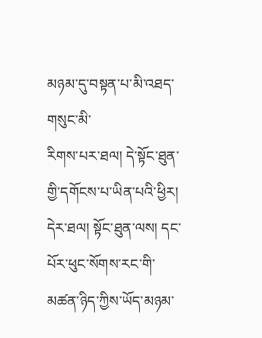མཉམ་དུ་བསྟན་པ་མི་འཐད་གསུང་མི་
རིགས་པར་ཐལ། དེ་སྟོང་ཐུན་གྱི་དགོངས་པ་ཡིན་པའི་ཕྱིར། དེར་ཐལ། སྟོང་ཐུན་ལས། དང་པོར་ཕུང་སོགས་རང་གི་མཚན་ཉིད་ཀྱིས་ཡོད་མཉམ་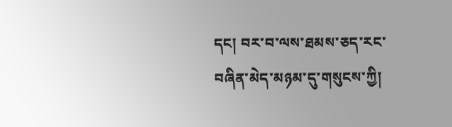དང། བར་བ་ལས་ཐམས་ཅད་རང་བཞིན་མེད་མཉམ་དུ་གསུངས་ཀྱི།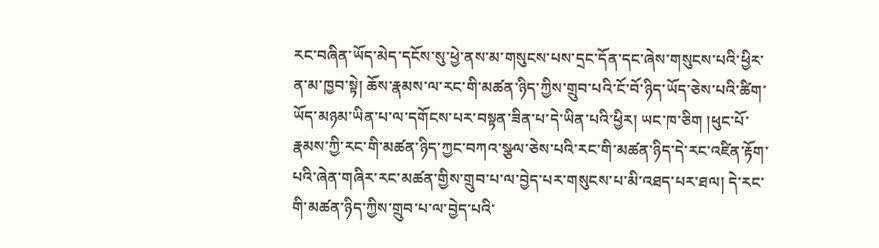རང་བཞིན་ཡོད་མེད་དངོས་སུ་ཕྱེ་ནས་མ་གསུངས་པས་དྲང་དོན་དང་ཞེས་གསུངས་པའི་ཕྱིར་ན་མ་ཁྱབ་སྟེ། ཆོས་རྣམས་ལ་རང་གི་མཚན་ཉིད་ཀྱིས་གྲུབ་པའི་ངོ་བོ་ཉིད་ཡོད་ཅེས་པའི་ཚིག་ཡོད་མཉམ་ཡིན་པ་ལ་དགོངས་པར་བསྟན་ཟིན་པ་དེ་ཡིན་པའི་ཕྱིར། ཡང་ཁ་ཅིག །ཕུང་པོ་རྣམས་ཀྱི་རང་གི་མཚན་ཉིད་ཀྱང་བཀའ་སྩལ་ཅེས་པའི་རང་གི་མཚན་ཉིད་དེ་རང་འཛིན་རྟོག་པའི་ཞེན་གཞིར་རང་མཚན་གྱིས་གྲུབ་པ་ལ་བྱེད་པར་གསུངས་པ་མི་འཐད་པར་ཐལ། དེ་རང་གི་མཚན་ཉིད་ཀྱིས་གྲུབ་པ་ལ་བྱེད་པའི་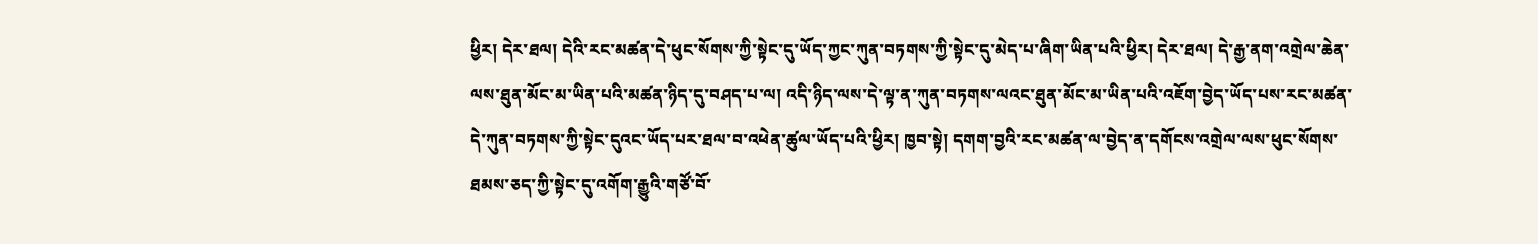ཕྱིར། དེར་ཐལ། དེའི་རང་མཚན་དེ་ཕུང་སོགས་ཀྱི་སྟེང་དུ་ཡོད་ཀྱང་ཀུན་བཏགས་ཀྱི་སྟེང་དུ་མེད་པ་ཞིག་ཡིན་པའི་ཕྱིར། དེར་ཐལ། དེ་རྒྱ་ནག་འགྲེལ་ཆེན་ལས་ཐུན་མོང་མ་ཡིན་པའི་མཚན་ཉིད་དུ་བཤད་པ་ལ། འདི་ཉིད་ལས་དེ་ལྟ་ན་ཀུན་བཏགས་ལའང་ཐུན་མོང་མ་ཡིན་པའི་འཇོག་བྱེད་ཡོད་པས་རང་མཚན་དེ་ཀུན་བཏགས་ཀྱི་སྟེང་དུའང་ཡོད་པར་ཐལ་བ་འཕེན་ཚུལ་ཡོད་པའི་ཕྱིར། ཁྱབ་སྟེ། དགག་བྱའི་རང་མཚན་ལ་བྱེད་ན་དགོངས་འགྲེལ་ལས་ཕུང་སོགས་ཐམས་ཅད་ཀྱི་སྟེང་དུ་འགོག་རྒྱུའི་གཙོ་བོ་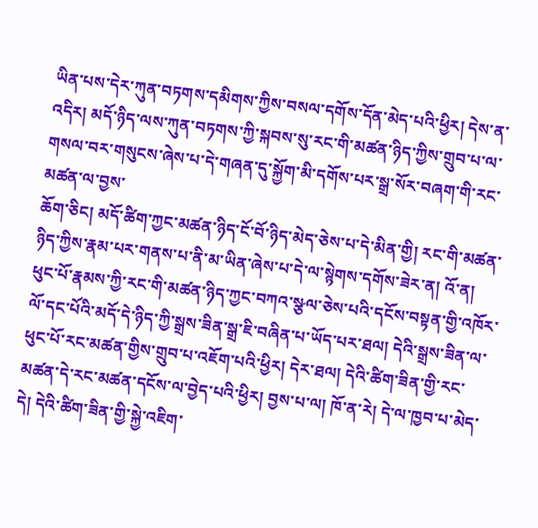ཡིན་པས་དེར་ཀུན་བཏགས་དམིགས་ཀྱིས་བསལ་དགོས་དོན་མེད་པའི་ཕྱིར། དེས་ན་འདིར། མདོ་ཉིད་ལས་ཀུན་བཏགས་ཀྱི་སྐབས་སུ་རང་གི་མཚན་ཉིད་ཀྱིས་གྲུབ་པ་ལ་གསལ་བར་གསུངས་ཞེས་པ་དེ་གཞན་དུ་སྐྱོག་མི་དགོས་པར་སྒྲ་སོར་བཞག་གི་རང་མཚན་ལ་བྱས་
ཆོག་ཅིང། མདོ་ཚིག་ཀྱང་མཚན་ཉིད་ངོ་བོ་ཉིད་མེད་ཅེས་པ་དེ་མིན་གྱི། རང་གི་མཚན་ཉིད་ཀྱིས་རྣམ་པར་གནས་པ་ནི་མ་ཡིན་ཞེས་པ་དེ་ལ་སྙེགས་དགོས་ཟེར་ན། འོ་ན། ཕུང་པོ་རྣམས་ཀྱི་རང་གི་མཚན་ཉིད་ཀྱང་བཀའ་སྩལ་ཅེས་པའི་དངོས་བསྟན་གྱི་འཁོར་ལོ་དང་པོའི་མདོ་དེ་ཉིད་ཀྱི་སྒྲས་ཟིན་སྒྲ་ཇི་བཞིན་པ་ཡོད་པར་ཐལ། དེའི་སྒྲས་ཟིན་ལ་ཕུང་པོ་རང་མཚན་གྱིས་གྲུབ་པ་འཇོག་པའི་ཕྱིར། དེར་ཐལ། དེའི་ཚིག་ཟིན་གྱི་རང་མཚན་དེ་རང་མཚན་དངོས་ལ་བྱེད་པའི་ཕྱིར། བྱས་པ་ལ། ཁོ་ན་རེ། དེ་ལ་ཁྱབ་པ་མེད་དེ། དེའི་ཚིག་ཟིན་གྱི་སྐྱེ་འཇིག་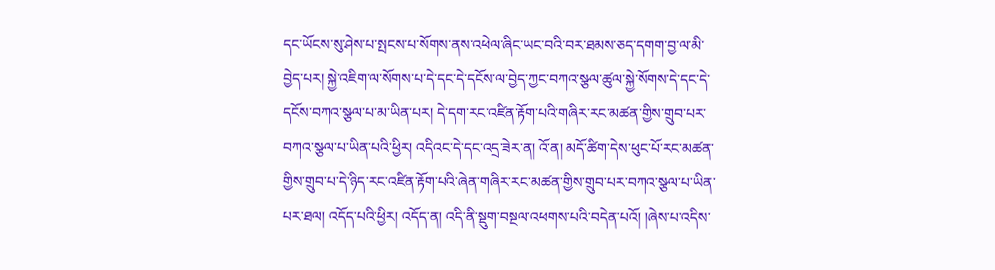དང་ཡོངས་སུ་ཤེས་པ་སྤངས་པ་སོགས་ནས་འཕེལ་ཞིང་ཡང་བའི་བར་ཐམས་ཅད་དགག་བྱ་ལ་མི་བྱེད་པར། སྐྱེ་འཇིག་ལ་སོགས་པ་དེ་དང་དེ་དངོས་ལ་བྱེད་ཀྱང་བཀའ་སྩལ་ཚུལ་སྐྱེ་སོགས་དེ་དང་དེ་དངོས་བཀའ་སྩལ་པ་མ་ཡིན་པར། དེ་དག་རང་འཛིན་རྟོག་པའི་གཞིར་རང་མཚན་གྱིས་གྲུབ་པར་བཀའ་སྩལ་པ་ཡིན་པའི་ཕྱིར། འདིའང་དེ་དང་འདྲ་ཟེར་ན། འོ་ན། མདོ་ཚིག་དེས་ཕུང་པོ་རང་མཚན་གྱིས་གྲུབ་པ་དེ་ཉིད་རང་འཛིན་རྟོག་པའི་ཞེན་གཞིར་རང་མཚན་གྱིས་གྲུབ་པར་བཀའ་སྩལ་པ་ཡིན་པར་ཐལ། འདོད་པའི་ཕྱིར། འདོད་ན། འདི་ནི་སྡུག་བསྔལ་འཕགས་པའི་བདེན་པའོ། །ཞེས་པ་འདིས་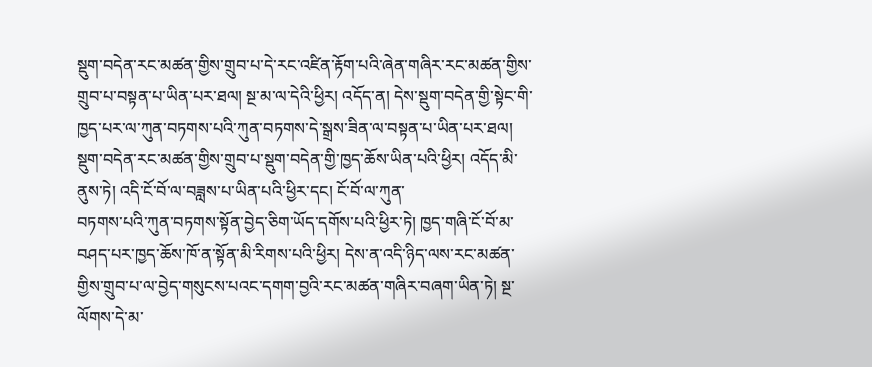སྡུག་བདེན་རང་མཚན་གྱིས་གྲུབ་པ་དེ་རང་འཛིན་རྟོག་པའི་ཞེན་གཞིར་རང་མཚན་གྱིས་གྲུབ་པ་བསྟན་པ་ཡིན་པར་ཐལ། སྔ་མ་ལ་དེའི་ཕྱིར། འདོད་ན། དེས་སྡུག་བདེན་གྱི་སྟེང་གི་ཁྱད་པར་ལ་ཀུན་བཏགས་པའི་ཀུན་བཏགས་དེ་སྒྲས་ཟིན་ལ་བསྟན་པ་ཡིན་པར་ཐལ། སྡུག་བདེན་རང་མཚན་གྱིས་གྲུབ་པ་སྡུག་བདེན་གྱི་ཁྱད་ཆོས་ཡིན་པའི་ཕྱིར། འདོད་མི་ནུས་ཏེ། འདི་ངོ་བོ་ལ་བཟླས་པ་ཡིན་པའི་ཕྱིར་དང། ངོ་བོ་ལ་ཀུན་
བཏགས་པའི་ཀུན་བཏགས་སྟོན་བྱེད་ཅིག་ཡོད་དགོས་པའི་ཕྱིར་ཏེ། ཁྱད་གཞི་ངོ་བོ་མ་བཤད་པར་ཁྱད་ཆོས་ཁོ་ན་སྟོན་མི་རིགས་པའི་ཕྱིར། དེས་ན་འདི་ཉིད་ལས་རང་མཚན་གྱིས་གྲུབ་པ་ལ་བྱེད་གསུངས་པའང་དགག་བྱའི་རང་མཚན་གཞིར་བཞག་ཡིན་ཏེ། སྔ་ལོགས་དེ་མ་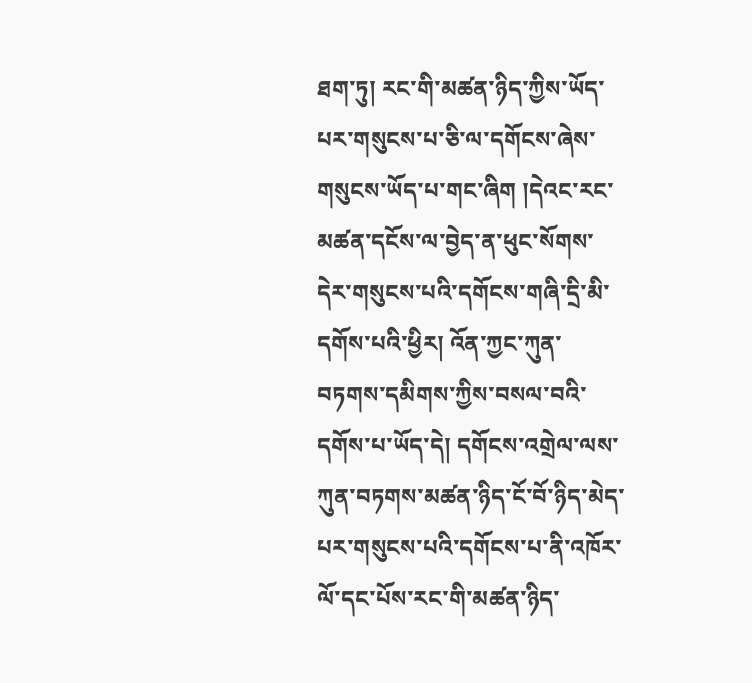ཐག་ཏུ། རང་གི་མཚན་ཉིད་ཀྱིས་ཡོད་པར་གསུངས་པ་ཅི་ལ་དགོངས་ཞེས་གསུངས་ཡོད་པ་གང་ཞིག །དེའང་རང་མཚན་དངོས་ལ་བྱེད་ན་ཕུང་སོགས་དེར་གསུངས་པའི་དགོངས་གཞི་དྲི་མི་དགོས་པའི་ཕྱིར། འོན་ཀྱང་ཀུན་བཏགས་དམིགས་ཀྱིས་བསལ་བའི་དགོས་པ་ཡོད་དེ། དགོངས་འགྲེལ་ལས་ཀུན་བཏགས་མཚན་ཉིད་ངོ་བོ་ཉིད་མེད་པར་གསུངས་པའི་དགོངས་པ་ནི་འཁོར་ལོ་དང་པོས་རང་གི་མཚན་ཉིད་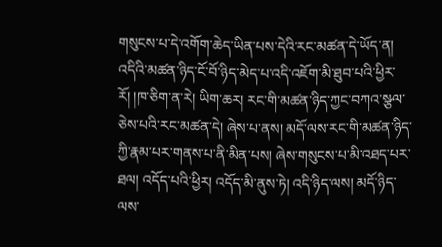གསུངས་པ་དེ་འགོག་ཆེད་ཡིན་པས་དེའི་རང་མཚན་དེ་ཡོད་ན། འདིའི་མཚན་ཉིད་ངོ་བོ་ཉིད་མེད་པ་འདི་འཇོག་མི་ཐུབ་པའི་ཕྱིར་རོ། །ཁ་ཅིག་ན་རེ། ཡིག་ཆར། རང་གི་མཚན་ཉིད་ཀྱང་བཀའ་སྩལ་ཅེས་པའི་རང་མཚན་དེ། ཞེས་པ་ནས། མདོ་ལས་རང་གི་མཚན་ཉིད་ཀྱི་རྣམ་པར་གནས་པ་ནི་མིན་པས། ཞེས་གསུངས་པ་མི་འཐད་པར་ཐལ། འདོད་པའི་ཕྱིར། འདོད་མི་ནུས་ཏེ། འདི་ཉིད་ལས། མདོ་ཉིད་ལས་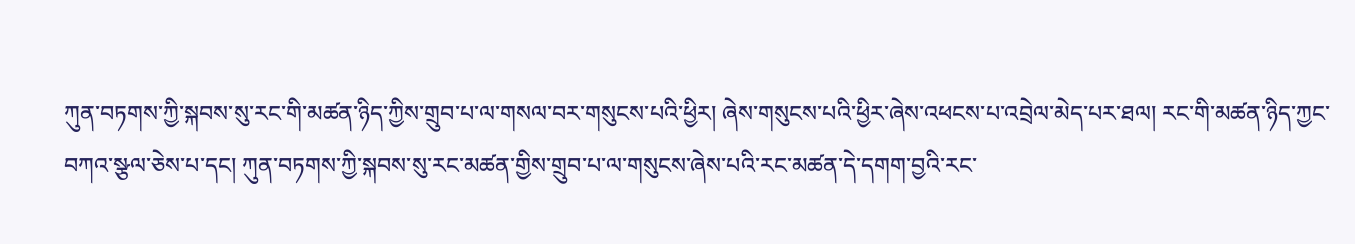ཀུན་བཏགས་ཀྱི་སྐབས་སུ་རང་གི་མཚན་ཉིད་ཀྱིས་གྲུབ་པ་ལ་གསལ་བར་གསུངས་པའི་ཕྱིར། ཞེས་གསུངས་པའི་ཕྱིར་ཞེས་འཕངས་པ་འབྲེལ་མེད་པར་ཐལ། རང་གི་མཚན་ཉིད་ཀྱང་བཀའ་སྩལ་ཅེས་པ་དང། ཀུན་བཏགས་ཀྱི་སྐབས་སུ་རང་མཚན་གྱིས་གྲུབ་པ་ལ་གསུངས་ཞེས་པའི་རང་མཚན་དེ་དགག་བྱའི་རང་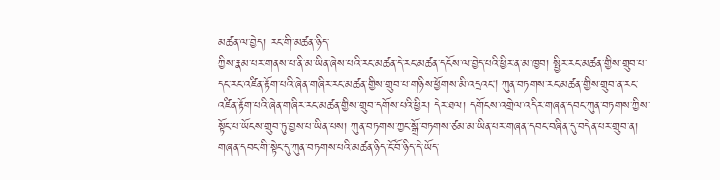མཚན་ལ་བྱེད། རང་གི་མཚན་ཉིད་
ཀྱིས་རྣམ་པར་གནས་པ་ནི་མ་ཡིན་ཞེས་པའི་རང་མཚན་དེ་རང་མཚན་དངོས་ལ་བྱེད་པའི་ཕྱིར་ན་མ་ཁྱབ། སྤྱིར་རང་མཚན་གྱིས་གྲུབ་པ་དང་རང་འཛིན་རྟོག་པའི་ཞེན་གཞིར་རང་མཚན་གྱིས་གྲུབ་པ་གཉིས་ཕྱོགས་མི་འདྲའང། ཀུན་བཏགས་རང་མཚན་གྱིས་གྲུབ་ན་རང་འཛིན་རྟོག་པའི་ཞེན་གཞིར་རང་མཚན་གྱིས་གྲུབ་དགོས་པའི་ཕྱིར། དེར་ཐལ། དགོངས་འགྲེལ་འདིར་གཞན་དབང་ཀུན་བཏགས་ཀྱིས་སྟོང་པ་ཡོངས་གྲུབ་ཏུ་བྱས་པ་ཡིན་པས། ཀུན་བཏགས་ཀྱང་སྒྲོ་བཏགས་ཙམ་མ་ཡིན་པར་གཞན་དབང་བཞིན་དུ་བདེན་པར་གྲུབ་ན། གཞན་དབང་གི་སྟེང་དུ་ཀུན་བཏགས་པའི་མཚན་ཉིད་ངོ་བོ་ཉིད་དེ་ཡོད་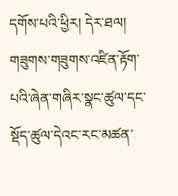དགོས་པའི་ཕྱིར། དེར་ཐལ། གཟུགས་གཟུགས་འཛིན་རྟོག་པའི་ཞེན་གཞིར་སྣང་ཚུལ་དང་སྡོད་ཚུལ་དེའང་རང་མཚན་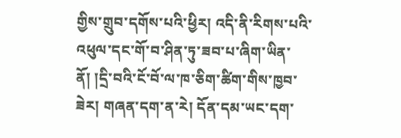གྱིས་གྲུབ་དགོས་པའི་ཕྱིར། འདི་ནི་རིགས་པའི་འཕུལ་དང་གོ་བ་ཤིན་ཏུ་ཟབ་པ་ཞིག་ཡིན་ནོ། །དྲི་བའི་ངོ་བོ་ལ་ཁ་ཅིག་ཚིག་གིས་ཁྱབ་ཟེར། གཞན་དག་ན་རེ། དོན་དམ་ཡང་དག་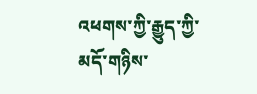འཕགས་ཀྱི་རྒྱུད་ཀྱི་མདོ་གཉིས་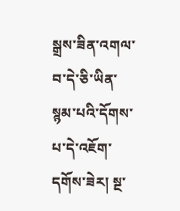སྒྲས་ཟིན་འགལ་བ་དེ་ཅི་ཡིན་སྙམ་པའི་དོགས་པ་དེ་འཇོག་དགོས་ཟེར། སྔ་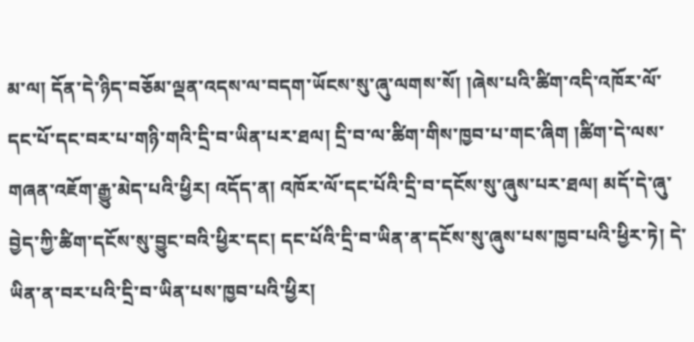མ་ལ། དོན་དེ་ཉིད་བཅོམ་ལྡན་འདས་ལ་བདག་ཡོངས་སུ་ཞུ་ལགས་སོ། །ཞེས་པའི་ཚིག་འདི་འཁོར་ལོ་དང་པོ་དང་བར་པ་གཉི་གའི་དྲི་བ་ཡིན་པར་ཐལ། དྲི་བ་ལ་ཚིག་གིས་ཁྱབ་པ་གང་ཞིག །ཚིག་དེ་ལས་གཞན་འཇོག་རྒྱུ་མེད་པའི་ཕྱིར། འདོད་ན། འཁོར་ལོ་དང་པོའི་དྲི་བ་དངོས་སུ་ཞུས་པར་ཐལ། མདོ་དེ་ཞུ་བྱེད་ཀྱི་ཚིག་དངོས་སུ་བྱུང་བའི་ཕྱིར་དང། དང་པོའི་དྲི་བ་ཡིན་ན་དངོས་སུ་ཞུས་པས་ཁྱབ་པའི་ཕྱིར་ཏེ། དེ་ཡིན་ན་བར་པའི་དྲི་བ་ཡིན་པས་ཁྱབ་པའི་ཕྱིར།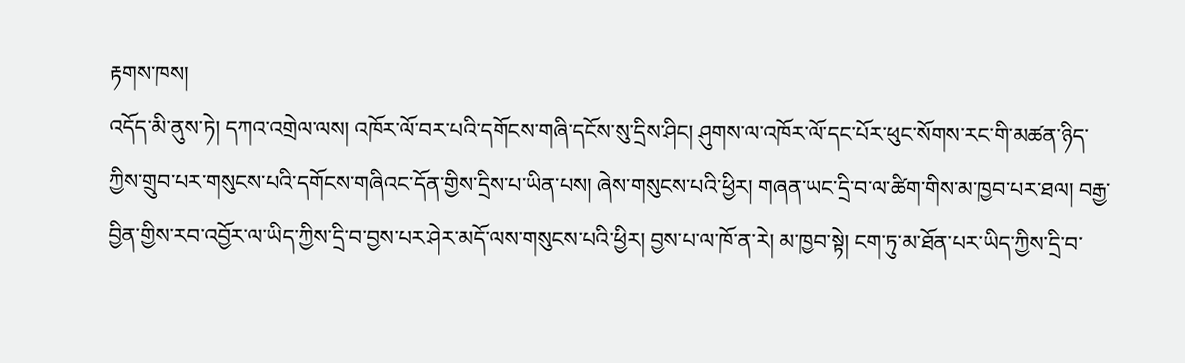རྟགས་ཁས།
འདོད་མི་ནུས་ཏེ། དཀའ་འགྲེལ་ལས། འཁོར་ལོ་བར་པའི་དགོངས་གཞི་དངོས་སུ་དྲིས་ཤིང། ཤུགས་ལ་འཁོར་ལོ་དང་པོར་ཕུང་སོགས་རང་གི་མཚན་ཉིད་ཀྱིས་གྲུབ་པར་གསུངས་པའི་དགོངས་གཞིའང་དོན་གྱིས་དྲིས་པ་ཡིན་པས། ཞེས་གསུངས་པའི་ཕྱིར། གཞན་ཡང་དྲི་བ་ལ་ཚིག་གིས་མ་ཁྱབ་པར་ཐལ། བརྒྱ་བྱིན་གྱིས་རབ་འབྱོར་ལ་ཡིད་ཀྱིས་དྲི་བ་བྱས་པར་ཤེར་མདོ་ལས་གསུངས་པའི་ཕྱིར། བྱས་པ་ལ་ཁོ་ན་རེ། མ་ཁྱབ་སྟེ། ངག་ཏུ་མ་ཐོན་པར་ཡིད་ཀྱིས་དྲི་བ་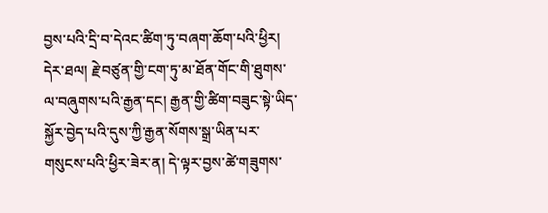བྱས་པའི་དྲི་བ་དེའང་ཚིག་ཏུ་བཞག་ཆོག་པའི་ཕྱིར། དེར་ཐལ། རྗེ་བཙུན་གྱི་ངག་ཏུ་མ་ཐོན་གོང་གི་ཐུགས་ལ་བཞུགས་པའི་རྒྱན་དང། རྒྱན་གྱི་ཚིག་བཟུང་སྟེ་ཡིད་སྐྱོར་བྱེད་པའི་དུས་ཀྱི་རྒྱན་སོགས་སྒྲ་ཡིན་པར་གསུངས་པའི་ཕྱིར་ཟེར་ན། དེ་ལྟར་བྱས་ཚེ་གཟུགས་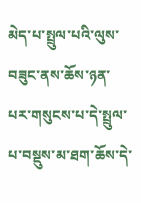མེད་པ་སྤྲུལ་པའི་ལུས་བཟུང་ནས་ཆོས་ཉན་པར་གསུངས་པ་དེ་སྤྲུལ་པ་བསྡུས་མ་ཐག་ཆོས་དེ་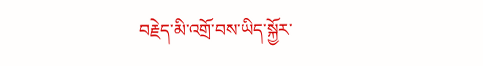བརྗེད་མི་འགྲོ་བས་ཡིད་སྐྱོར་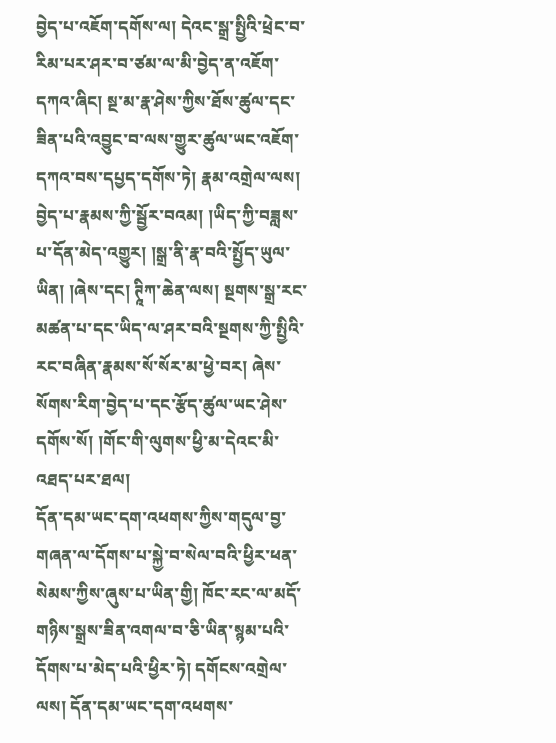བྱེད་པ་འཇོག་དགོས་ལ། དེའང་སྒྲ་སྤྱིའི་ཕྲེང་བ་རིམ་པར་ཤར་བ་ཙམ་ལ་མི་བྱེད་ན་འཇོག་དཀའ་ཞིང། སྔ་མ་རྣ་ཤེས་ཀྱིས་ཐོས་ཚུལ་དང་ཟིན་པའི་འབྱུང་བ་ལས་གྱུར་ཚུལ་ཡང་འཇོག་དཀའ་བས་དཔྱད་དགོས་ཏེ། རྣམ་འགྲེལ་ལས། བྱེད་པ་རྣམས་ཀྱི་སྦྱོར་བའམ། །ཡིད་ཀྱི་བཟླས་པ་དོན་མེད་འགྱུར། །སྒྲ་ནི་རྣ་བའི་སྤྱོད་ཡུལ་ཡིན། །ཞེས་དང། ཊཱིཀ་ཆེན་ལས། སྔགས་སྒྲ་རང་མཚན་པ་དང་ཡིད་ལ་ཤར་བའི་སྔགས་ཀྱི་སྤྱིའི་རང་བཞིན་རྣམས་སོ་སོར་མ་ཕྱེ་བར། ཞེས་སོགས་རིག་བྱེད་པ་དང་རྩོད་ཚུལ་ཡང་ཤེས་དགོས་སོ། །གོང་གི་ལུགས་ཕྱི་མ་དེའང་མི་འཐད་པར་ཐལ།
དོན་དམ་ཡང་དག་འཕགས་ཀྱིས་གདུལ་བྱ་གཞན་ལ་དོགས་པ་སྐྱེ་བ་སེལ་བའི་ཕྱིར་ཕན་སེམས་ཀྱིས་ཞུས་པ་ཡིན་གྱི། ཁོང་རང་ལ་མདོ་གཉིས་སྒྲས་ཟིན་འགལ་བ་ཅི་ཡིན་སྙམ་པའི་དོགས་པ་མེད་པའི་ཕྱིར་ཏེ། དགོངས་འགྲེལ་ལས། དོན་དམ་ཡང་དག་འཕགས་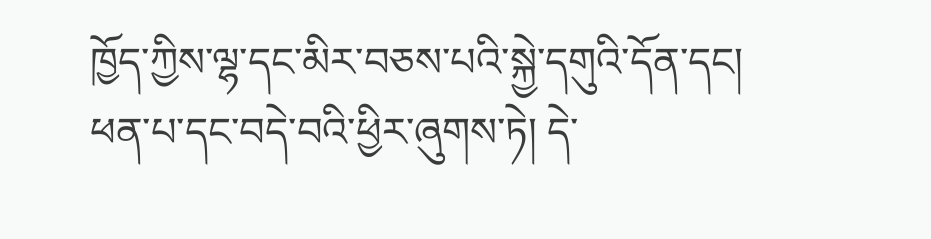ཁྱོད་ཀྱིས་ལྷ་དང་མིར་བཅས་པའི་སྐྱེ་དགུའི་དོན་དང། ཕན་པ་དང་བདེ་བའི་ཕྱིར་ཞུགས་ཏེ། དེ་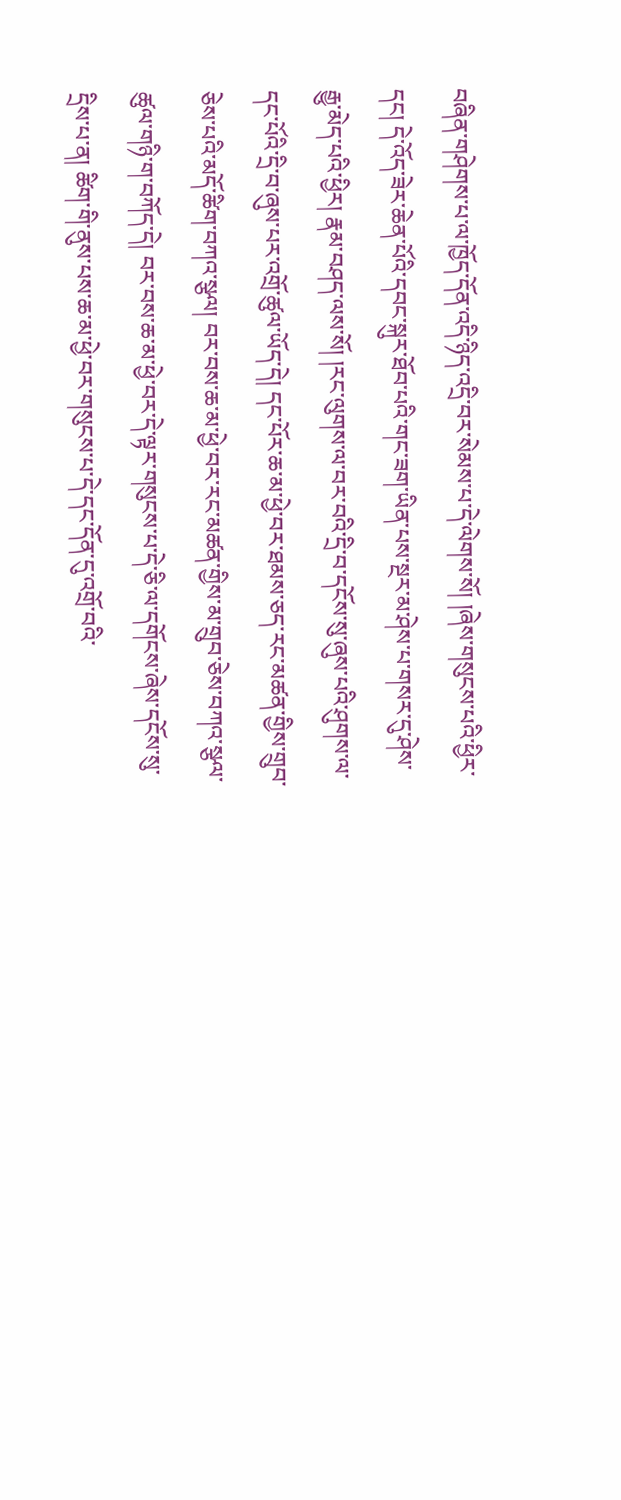བཞིན་གཤེགས་པ་ལ་ཁྱོད་དོན་འདི་ཉིད་འདྲི་བར་སེམས་པ་དེ་ལེགས་སོ། །ཞེས་གསུངས་པའི་ཕྱིར་དང། དེ་འོད་ཟེར་ཆེན་པོའི་དབང་སྐུར་ཐོབ་པའི་གང་ཟག་ཡིན་པས་སྔར་མ་ཤེས་པ་གསར་དུ་ཤེས་རྒྱུ་མེད་པའི་ཕྱིར། རྣམ་བཤད་ལས་སོ། །རང་ལུགས་ལ་བར་བའི་དྲི་བ་དངོས་སུ་ཞུས་པའི་ཤུགས་ལ་དང་པོའི་དྲི་བ་ཞུས་པར་འགྲོ་ཚུལ་ཡོད་དེ། དང་པོར་ཆ་མ་ཕྱེ་བར་ཐམས་ཅད་རང་མཚན་གྱིས་གྲུབ་ཅེས་པའི་མདོ་ཚིག་བཀའ་སྩལ། བར་བས་ཆ་མ་ཕྱེ་བར་རང་མཚན་གྱིས་མ་གྲུབ་ཅེས་བཀའ་སྩལ་ཚུལ་གཉི་ག་བཀོད་དེ། བར་བས་ཆ་མ་ཕྱེ་བར་དེ་ལྟར་གསུངས་པ་དེ་ཅི་ལ་དགོངས་ཞེས་དངོས་སུ་དྲིས་པ་ན། ཚིག་གི་ནུས་པས་ཆ་མ་ཕྱེ་བར་གསུངས་པ་དེ་དང་དོན་དུ་འགྲོ་བའི་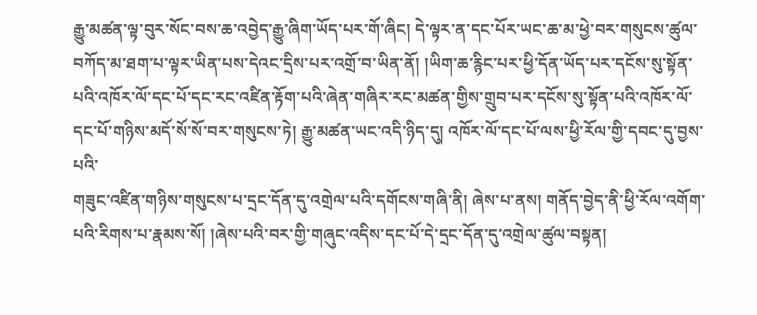རྒྱུ་མཚན་ལྟ་བུར་སོང་བས་ཆ་འབྱེད་རྒྱུ་ཞིག་ཡོད་པར་གོ་ཞིང། དེ་ལྟར་ན་དང་པོར་ཡང་ཆ་མ་ཕྱེ་བར་གསུངས་ཚུལ་བཀོད་མ་ཐག་པ་ལྟར་ཡིན་པས་དེའང་དྲིས་པར་འགྲོ་བ་ཡིན་ནོ། །ཡིག་ཆ་རྙིང་པར་ཕྱི་དོན་ཡོད་པར་དངོས་སུ་སྟོན་པའི་འཁོར་ལོ་དང་པོ་དང་རང་འཛིན་རྟོག་པའི་ཞེན་གཞིར་རང་མཚན་གྱིས་གྲུབ་པར་དངོས་སུ་སྟོན་པའི་འཁོར་ལོ་དང་པོ་གཉིས་མདོ་སོ་སོ་བར་གསུངས་ཏེ། རྒྱུ་མཚན་ཡང་འདི་ཉིད་དུ། འཁོར་ལོ་དང་པོ་ལས་ཕྱི་རོལ་གྱི་དབང་དུ་བྱས་པའི་
གཟུང་འཛིན་གཉིས་གསུངས་པ་དྲང་དོན་དུ་འགྲེལ་པའི་དགོངས་གཞི་ནི། ཞེས་པ་ནས། གནོད་བྱེད་ནི་ཕྱི་རོལ་འགོག་པའི་རིགས་པ་རྣམས་སོ། །ཞེས་པའི་བར་གྱི་གཞུང་འདིས་དང་པོ་དེ་དྲང་དོན་དུ་འགྲེལ་ཚུལ་བསྟན།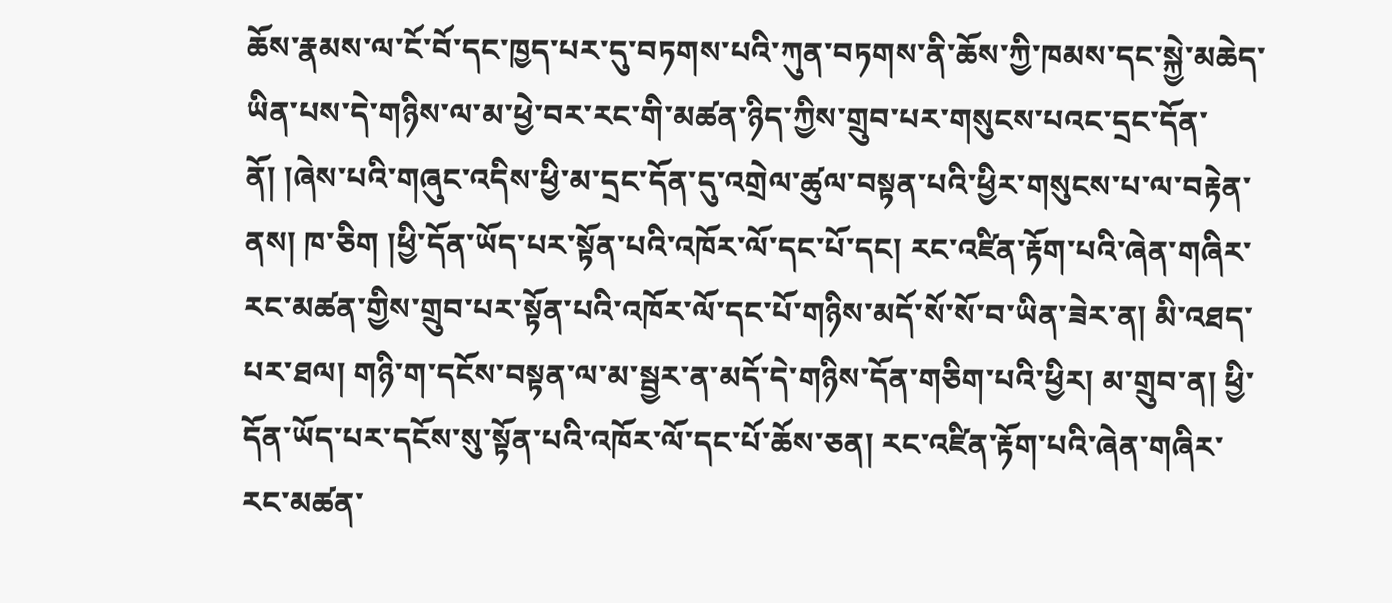ཆོས་རྣམས་ལ་ངོ་བོ་དང་ཁྱད་པར་དུ་བཏགས་པའི་ཀུན་བཏགས་ནི་ཆོས་ཀྱི་ཁམས་དང་སྐྱེ་མཆེད་ཡིན་པས་དེ་གཉིས་ལ་མ་ཕྱེ་བར་རང་གི་མཚན་ཉིད་ཀྱིས་གྲུབ་པར་གསུངས་པའང་དྲང་དོན་ནོ། །ཞེས་པའི་གཞུང་འདིས་ཕྱི་མ་དྲང་དོན་དུ་འགྲེལ་ཚུལ་བསྟན་པའི་ཕྱིར་གསུངས་པ་ལ་བརྟེན་ནས། ཁ་ཅིག །ཕྱི་དོན་ཡོད་པར་སྟོན་པའི་འཁོར་ལོ་དང་པོ་དང། རང་འཛིན་རྟོག་པའི་ཞེན་གཞིར་རང་མཚན་གྱིས་གྲུབ་པར་སྟོན་པའི་འཁོར་ལོ་དང་པོ་གཉིས་མདོ་སོ་སོ་བ་ཡིན་ཟེར་ན། མི་འཐད་པར་ཐལ། གཉི་ག་དངོས་བསྟན་ལ་མ་སྦྱར་ན་མདོ་དེ་གཉིས་དོན་གཅིག་པའི་ཕྱིར། མ་གྲུབ་ན། ཕྱི་དོན་ཡོད་པར་དངོས་སུ་སྟོན་པའི་འཁོར་ལོ་དང་པོ་ཆོས་ཅན། རང་འཛིན་རྟོག་པའི་ཞེན་གཞིར་རང་མཚན་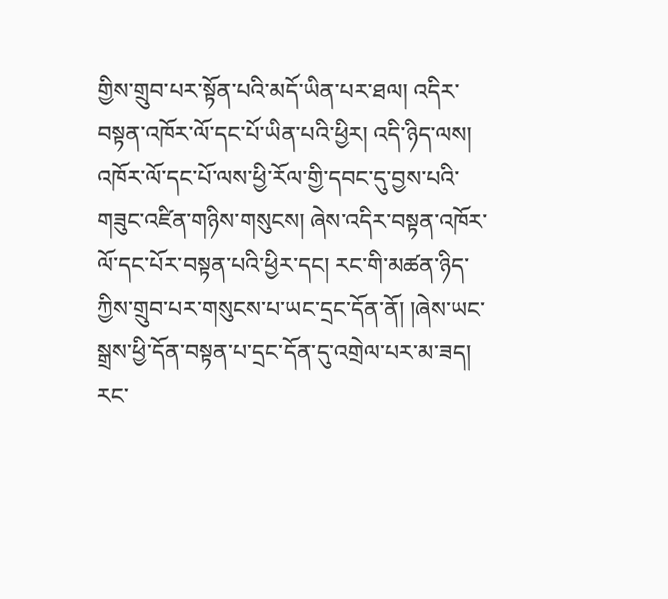གྱིས་གྲུབ་པར་སྟོན་པའི་མདོ་ཡིན་པར་ཐལ། འདིར་བསྟན་འཁོར་ལོ་དང་པོ་ཡིན་པའི་ཕྱིར། འདི་ཉིད་ལས། འཁོར་ལོ་དང་པོ་ལས་ཕྱི་རོལ་གྱི་དབང་དུ་བྱས་པའི་གཟུང་འཛིན་གཉིས་གསུངས། ཞེས་འདིར་བསྟན་འཁོར་ལོ་དང་པོར་བསྟན་པའི་ཕྱིར་དང། རང་གི་མཚན་ཉིད་ཀྱིས་གྲུབ་པར་གསུངས་པ་ཡང་དྲང་དོན་ནོ། །ཞེས་ཡང་སྒྲས་ཕྱི་དོན་བསྟན་པ་དྲང་དོན་དུ་འགྲེལ་པར་མ་ཟད། རང་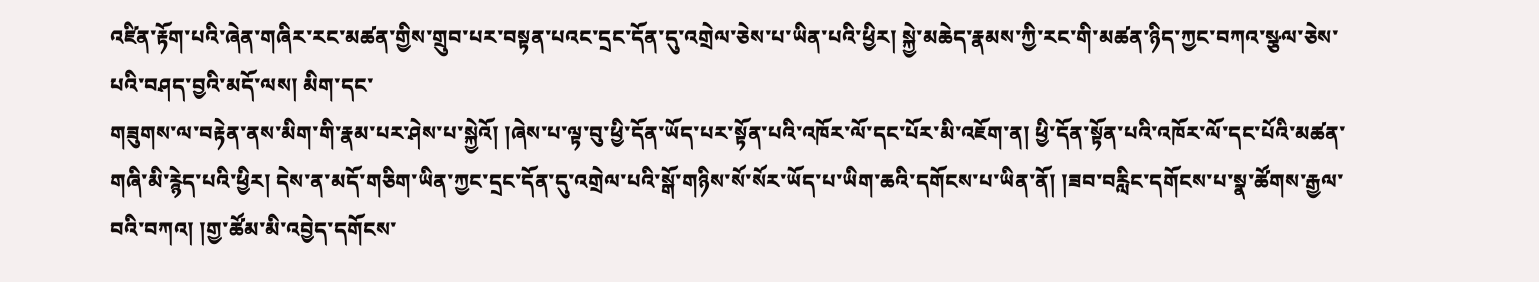འཛིན་རྟོག་པའི་ཞེན་གཞིར་རང་མཚན་གྱིས་གྲུབ་པར་བསྟན་པའང་དྲང་དོན་དུ་འགྲེལ་ཅེས་པ་ཡིན་པའི་ཕྱིར། སྐྱེ་མཆེད་རྣམས་ཀྱི་རང་གི་མཚན་ཉིད་ཀྱང་བཀའ་སྩལ་ཅེས་པའི་བཤད་བྱའི་མདོ་ལས། མིག་དང་
གཟུགས་ལ་བརྟེན་ནས་མིག་གི་རྣམ་པར་ཤེས་པ་སྐྱེའོ། །ཞེས་པ་ལྟ་བུ་ཕྱི་དོན་ཡོད་པར་སྟོན་པའི་འཁོར་ལོ་དང་པོར་མི་འཇོག་ན། ཕྱི་དོན་སྟོན་པའི་འཁོར་ལོ་དང་པོའི་མཚན་གཞི་མི་རྙེད་པའི་ཕྱིར། དེས་ན་མདོ་གཅིག་ཡིན་ཀྱང་དྲང་དོན་དུ་འགྲེལ་པའི་སྒོ་གཉིས་སོ་སོར་ཡོད་པ་ཡིག་ཆའི་དགོངས་པ་ཡིན་ནོ། །ཟབ་བརླིང་དགོངས་པ་སྣ་ཚོགས་རྒྱལ་བའི་བཀའ། །གྱ་ཚོམ་མི་འབྱེད་དགོངས་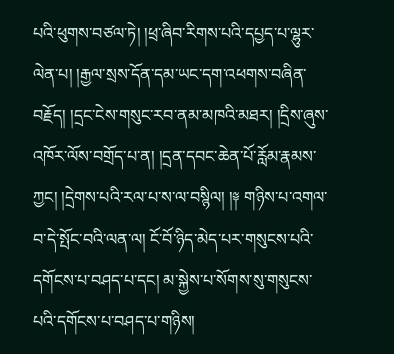པའི་ཕུགས་བཙལ་ཏེ། །ཕྲ་ཞིབ་རིགས་པའི་དཔྱད་པ་ལྷུར་ལེན་པ། །རྒྱལ་སྲས་དོན་དམ་ཡང་དག་འཕགས་བཞིན་བརྗོད། །དྲང་ངེས་གསུང་རབ་ནམ་མཁའི་མཐར། །དྲིས་ཞུས་འཁོར་ལོས་བགྲོད་པ་ན། །དྲན་དབང་ཆེན་པོ་རློམ་རྣམས་ཀྱང། །དྲེགས་པའི་རལ་པ་ས་ལ་བསྙིལ། །༈ གཉིས་པ་འགལ་བ་དེ་སྤོང་བའི་ལན་ལ། ངོ་བོ་ཉིད་མེད་པར་གསུངས་པའི་དགོངས་པ་བཤད་པ་དང། མ་སྐྱེས་པ་སོགས་སུ་གསུངས་པའི་དགོངས་པ་བཤད་པ་གཉིས།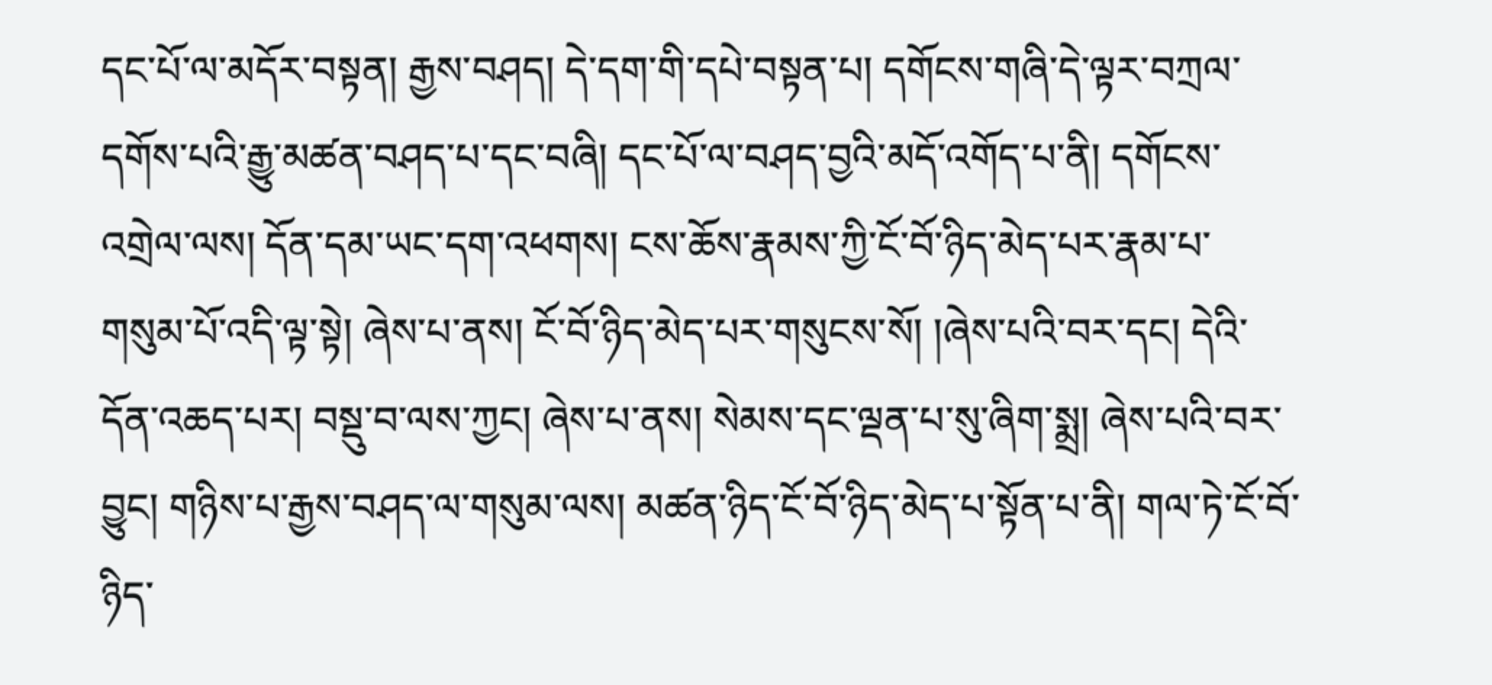དང་པོ་ལ་མདོར་བསྟན། རྒྱས་བཤད། དེ་དག་གི་དཔེ་བསྟན་པ། དགོངས་གཞི་དེ་ལྟར་བཀྲལ་དགོས་པའི་རྒྱུ་མཚན་བཤད་པ་དང་བཞི། དང་པོ་ལ་བཤད་བྱའི་མདོ་འགོད་པ་ནི། དགོངས་འགྲེལ་ལས། དོན་དམ་ཡང་དག་འཕགས། ངས་ཆོས་རྣམས་ཀྱི་ངོ་བོ་ཉིད་མེད་པར་རྣམ་པ་གསུམ་པོ་འདི་ལྟ་སྟེ། ཞེས་པ་ནས། ངོ་བོ་ཉིད་མེད་པར་གསུངས་སོ། །ཞེས་པའི་བར་དང། དེའི་དོན་འཆད་པར། བསྡུ་བ་ལས་ཀྱང། ཞེས་པ་ནས། སེམས་དང་ལྡན་པ་སུ་ཞིག་སྨྲ། ཞེས་པའི་བར་བྱུང། གཉིས་པ་རྒྱས་བཤད་ལ་གསུམ་ལས། མཚན་ཉིད་ངོ་བོ་ཉིད་མེད་པ་སྟོན་པ་ནི། གལ་ཏེ་ངོ་བོ་ཉིད་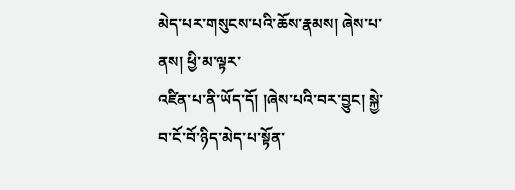མེད་པར་གསུངས་པའི་ཆོས་རྣམས། ཞེས་པ་ནས། ཕྱི་མ་ལྟར་
འཛིན་པ་ནི་ཡོད་དོ། །ཞེས་པའི་བར་བྱུང། སྐྱེ་བ་ངོ་བོ་ཉིད་མེད་པ་སྟོན་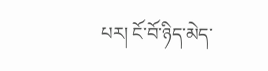པར། ངོ་བོ་ཉིད་མེད་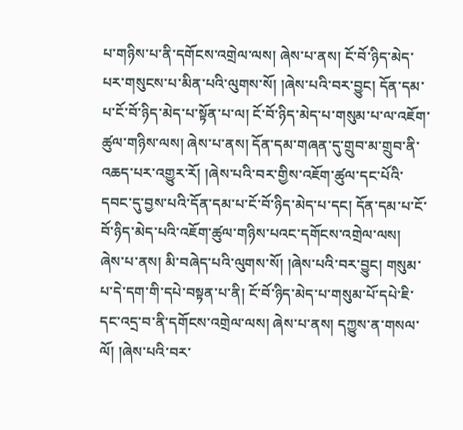པ་གཉིས་པ་ནི་དགོངས་འགྲེལ་ལས། ཞེས་པ་ནས། ངོ་བོ་ཉིད་མེད་པར་གསུངས་པ་མིན་པའི་ལུགས་སོ། །ཞེས་པའི་བར་བྱུང། དོན་དམ་པ་ངོ་བོ་ཉིད་མེད་པ་སྟོན་པ་ལ། ངོ་བོ་ཉིད་མེད་པ་གསུམ་པ་ལ་འཇོག་ཚུལ་གཉིས་ལས། ཞེས་པ་ནས། དོན་དམ་གཞན་དུ་གྲུབ་མ་གྲུབ་ནི་འཆད་པར་འགྱུར་རོ། །ཞེས་པའི་བར་གྱིས་འཇོག་ཚུལ་དང་པོའི་དབང་དུ་བྱས་པའི་དོན་དམ་པ་ངོ་བོ་ཉིད་མེད་པ་དང། དོན་དམ་པ་ངོ་བོ་ཉིད་མེད་པའི་འཇོག་ཚུལ་གཉིས་པའང་དགོངས་འགྲེལ་ལས། ཞེས་པ་ནས། མི་བཞེད་པའི་ལུགས་སོ། །ཞེས་པའི་བར་བྱུང། གསུམ་པ་དེ་དག་གི་དཔེ་བསྟན་པ་ནི། ངོ་བོ་ཉིད་མེད་པ་གསུམ་པོ་དཔེ་ཇི་དང་འདྲ་བ་ནི་དགོངས་འགྲེལ་ལས། ཞེས་པ་ནས། དཀྱུས་ན་གསལ་ལོ། །ཞེས་པའི་བར་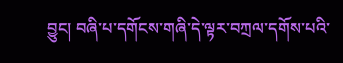བྱུང། བཞི་པ་དགོངས་གཞི་དེ་ལྟར་བཀྲལ་དགོས་པའི་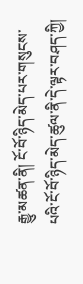རྒྱུ་མཚན་ནི། ངོ་བོ་ཉིད་མེད་པར་གསུངས་པའི་ངོ་བོ་ཉིད་མེད་ཚུལ་ནི་དེ་ལྟར་བཤད་ཀྱི།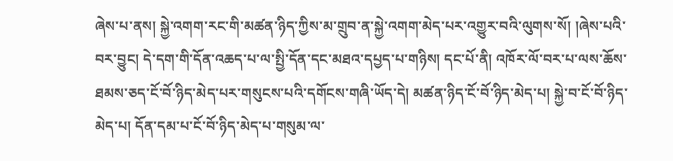ཞེས་པ་ནས། སྐྱེ་འགག་རང་གི་མཚན་ཉིད་ཀྱིས་མ་གྲུབ་ན་སྐྱེ་འགག་མེད་པར་འགྱུར་བའི་ལུགས་སོ། །ཞེས་པའི་བར་བྱུང། དེ་དག་གི་དོན་འཆད་པ་ལ་སྤྱི་དོན་དང་མཐའ་དཔྱད་པ་གཉིས། དང་པོ་ནི། འཁོར་ལོ་བར་པ་ལས་ཆོས་ཐམས་ཅད་ངོ་བོ་ཉིད་མེད་པར་གསུངས་པའི་དགོངས་གཞི་ཡོད་དེ། མཚན་ཉིད་ངོ་བོ་ཉིད་མེད་པ། སྐྱེ་བ་ངོ་བོ་ཉིད་མེད་པ། དོན་དམ་པ་ངོ་བོ་ཉིད་མེད་པ་གསུམ་ལ་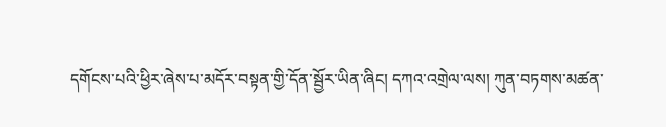དགོངས་པའི་ཕྱིར་ཞེས་པ་མདོར་བསྟན་གྱི་དོན་སྦྱོར་ཡིན་ཞིང། དཀའ་འགྲེལ་ལས། ཀུན་བཏགས་མཚན་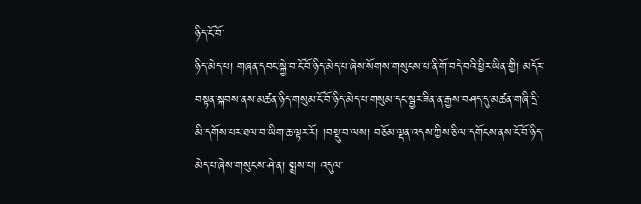ཉིད་ངོ་བོ་
ཉིད་མེད་པ། གཞན་དབང་སྐྱེ་བ་ངོ་བོ་ཉིད་མེད་པ་ཞེས་སོགས་གསུངས་པ་ནི་གོ་བདེ་བའི་ཕྱིར་ཡིན་གྱི། མདོར་བསྟན་སྐབས་ནས་མཚན་ཉིད་གསུམ་ངོ་བོ་ཉིད་མེད་པ་གསུམ་དང་སྦྱར་ཟིན་ན་རྒྱས་བཤད་དུ་མཚན་གཞི་དྲི་མི་དགོས་པར་ཐལ་བ་ཡིག་ཆ་ལྟར་རོ། །བསྡུ་བ་ལས། བཅོམ་ལྡན་འདས་ཀྱིས་ཅི་ལ་དགོངས་ནས་ངོ་བོ་ཉིད་མེད་པ་ཞེས་གསུངས་ཤེ་ན། སྨྲས་པ། འདུལ་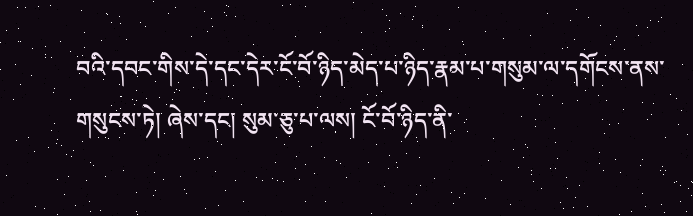བའི་དབང་གིས་དེ་དང་དེར་ངོ་བོ་ཉིད་མེད་པ་ཉིད་རྣམ་པ་གསུམ་ལ་དགོངས་ནས་གསུངས་ཏེ། ཞེས་དང། སུམ་ཅུ་པ་ལས། ངོ་བོ་ཉིད་ནི་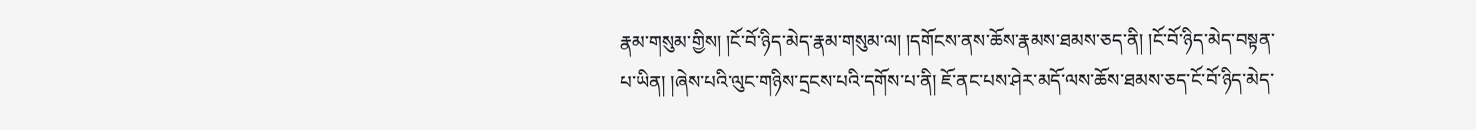རྣམ་གསུམ་གྱིས། །ངོ་བོ་ཉིད་མེད་རྣམ་གསུམ་ལ། །དགོངས་ནས་ཆོས་རྣམས་ཐམས་ཅད་ནི། །ངོ་བོ་ཉིད་མེད་བསྟན་པ་ཡིན། །ཞེས་པའི་ལུང་གཉིས་དྲངས་པའི་དགོས་པ་ནི། ཇོ་ནང་པས་ཤེར་མདོ་ལས་ཆོས་ཐམས་ཅད་ངོ་བོ་ཉིད་མེད་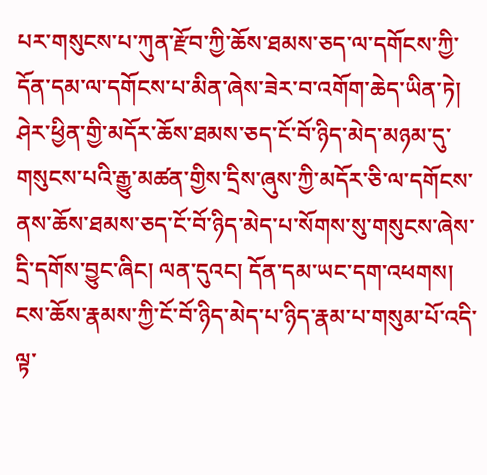པར་གསུངས་པ་ཀུན་རྫོབ་ཀྱི་ཆོས་ཐམས་ཅད་ལ་དགོངས་ཀྱི་དོན་དམ་ལ་དགོངས་པ་མིན་ཞེས་ཟེར་བ་འགོག་ཆེད་ཡིན་ཏེ། ཤེར་ཕྱིན་གྱི་མདོར་ཆོས་ཐམས་ཅད་ངོ་བོ་ཉིད་མེད་མཉམ་དུ་གསུངས་པའི་རྒྱུ་མཚན་གྱིས་དྲིས་ཞུས་ཀྱི་མདོར་ཅི་ལ་དགོངས་ནས་ཆོས་ཐམས་ཅད་ངོ་བོ་ཉིད་མེད་པ་སོགས་སུ་གསུངས་ཞེས་དྲི་དགོས་བྱུང་ཞིང། ལན་དུའང། དོན་དམ་ཡང་དག་འཕགས། ངས་ཆོས་རྣམས་ཀྱི་ངོ་བོ་ཉིད་མེད་པ་ཉིད་རྣམ་པ་གསུམ་པོ་འདི་ལྟ་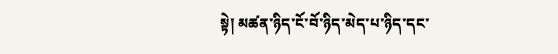སྟེ། མཚན་ཉིད་ངོ་བོ་ཉིད་མེད་པ་ཉིད་དང་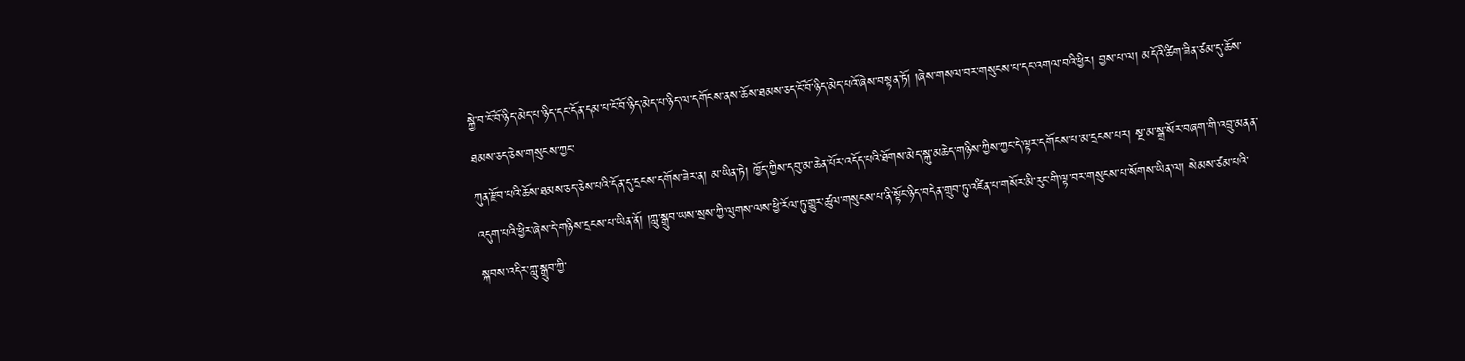སྐྱེ་བ་ངོ་བོ་ཉིད་མེད་པ་ཉིད་དང་དོན་དམ་པ་ངོ་བོ་ཉིད་མེད་པ་ཉིད་ལ་དགོངས་ནས་ཆོས་ཐམས་ཅད་ངོ་བོ་ཉིད་མེད་པའོ་ཞེས་བསྟན་ཏོ། །ཞེས་གསལ་བར་གསུངས་པ་དང་འགལ་བའི་ཕྱིར། བྱས་པ་ལ། མདོའི་ཚིག་ཟིན་ཙམ་དུ་ཆོས་ཐམས་ཅད་ཅེས་གསུངས་ཀྱང་
ཀུན་རྫོབ་པའི་ཆོས་ཐམས་ཅད་ཅེས་པའི་དོན་དུ་དྲངས་དགོས་ཟེར་ན། མ་ཡིན་ཏེ། ཁྱོད་ཀྱིས་དབུ་མ་ཆེན་པོར་འདོད་པའི་ཐོགས་མེད་སྐུ་མཆེད་གཉིས་ཀྱིས་ཀྱང་དེ་ལྟར་དགོངས་པ་མ་དྲངས་པར། སྔ་མ་སྒྲ་སོར་བཞག་གི་འབྲུ་མནན་འདུག་པའི་ཕྱིར་ཞེས་དེ་གཉིས་དྲངས་པ་ཡིན་ནོ། །ཀླུ་སྒྲུབ་ཡས་སྲས་ཀྱི་ལུགས་ལས་ཕྱི་རོལ་ཏུ་གྱུར་ཚུལ་གསུངས་པ་ནི་སྟོང་ཉིད་བདེན་གྲུབ་ཏུ་འཛིན་པ་གསོར་མི་རུང་གི་ལྟ་བར་གསུངས་པ་སོགས་ཡིན་ལ། སེམས་ཙམ་པའི་སྐབས་འདིར་ཀླུ་སྒྲུབ་ཀྱི་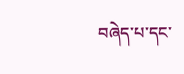བཞེད་པ་དང་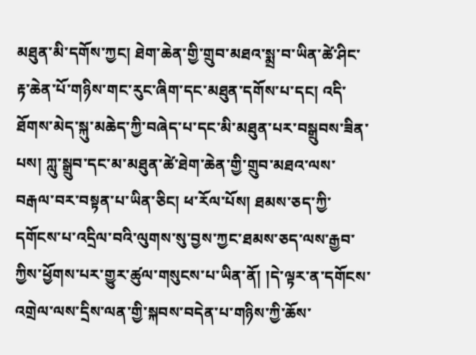མཐུན་མི་དགོས་ཀྱང། ཐེག་ཆེན་གྱི་གྲུབ་མཐའ་སྨྲ་བ་ཡིན་ཚེ་ཤིང་རྟ་ཆེན་པོ་གཉིས་གང་རུང་ཞིག་དང་མཐུན་དགོས་པ་དང། འདི་ཐོགས་མེད་སྐུ་མཆེད་ཀྱི་བཞེད་པ་དང་མི་མཐུན་པར་བསྒྲུབས་ཟིན་པས། ཀླུ་སྒྲུབ་དང་མ་མཐུན་ཚེ་ཐེག་ཆེན་གྱི་གྲུབ་མཐའ་ལས་བརྒལ་བར་བསྟན་པ་ཡིན་ཅིང། ཕ་རོལ་པོས། ཐམས་ཅད་ཀྱི་དགོངས་པ་འདྲིལ་བའི་ལུགས་སུ་བྱས་ཀྱང་ཐམས་ཅད་ལས་རྒྱབ་ཀྱིས་ཕྱོགས་པར་གྱུར་ཚུལ་གསུངས་པ་ཡིན་ནོ། །དེ་ལྟར་ན་དགོངས་འགྲེལ་ལས་དྲིས་ལན་གྱི་སྐབས་བདེན་པ་གཉིས་ཀྱི་ཆོས་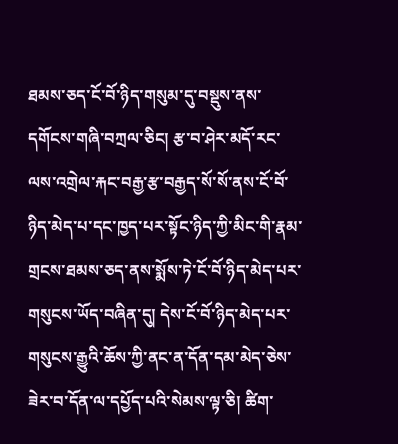ཐམས་ཅད་ངོ་བོ་ཉིད་གསུམ་དུ་བསྡུས་ནས་དགོངས་གཞི་བཀྲལ་ཅིང། རྩ་བ་ཤེར་མདོ་རང་ལས་འགྲེལ་རྐང་བརྒྱ་རྩ་བརྒྱད་སོ་སོ་ནས་ངོ་བོ་ཉིད་མེད་པ་དང་ཁྱད་པར་སྟོང་ཉིད་ཀྱི་མིང་གི་རྣམ་གྲངས་ཐམས་ཅད་ནས་སྨོས་ཏེ་ངོ་བོ་ཉིད་མེད་པར་གསུངས་ཡོད་བཞིན་དུ། དེས་ངོ་བོ་ཉིད་མེད་པར་གསུངས་རྒྱུའི་ཆོས་ཀྱི་ནང་ན་དོན་དམ་མེད་ཅེས་ཟེར་བ་དོན་ལ་དཔྱོད་པའི་སེམས་ལྟ་ཅི། ཚིག་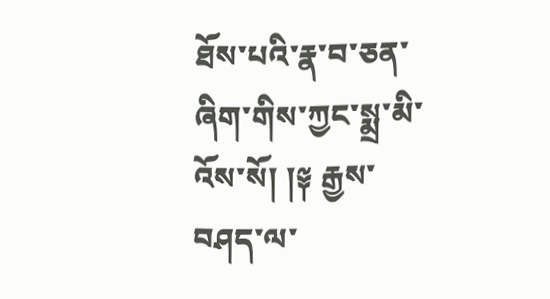ཐོས་པའི་རྣ་བ་ཅན་ཞིག་གིས་ཀྱང་སྨྲ་མི་འོས་སོ། །༈ རྒྱས་བཤད་ལ་